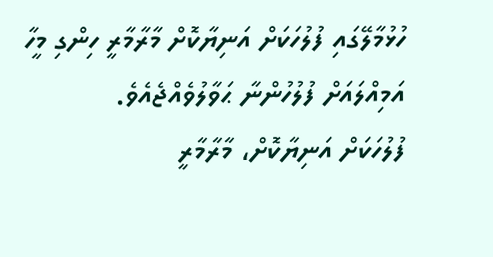ހުޅުމާލޭގައި ފުލުހަކަށް އަނިޔާކޮށް މާރާމާރީ ހިންގި މީހާ އަމިއްލައަށް ފުލުހުންނާ ޙަވާލުވެއްޖެއެވެ.
ފުލުހަކަށް އަނިޔާކޮށް، މާރާމާރީ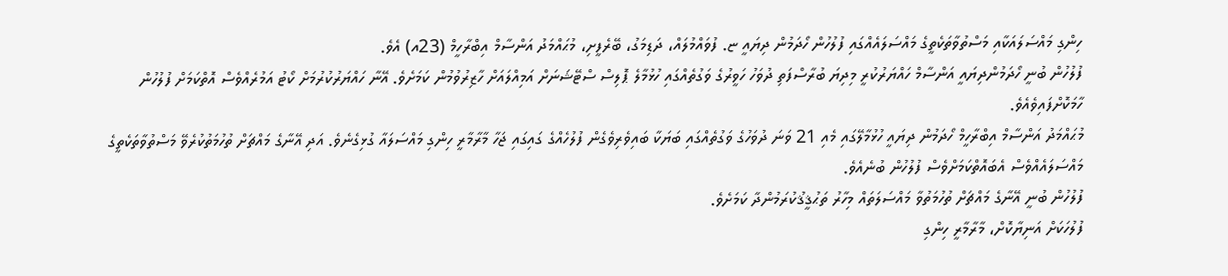ހިންގި މައްސަލައަކާއި މަސްތުވާތަކެތީގެ މައްސަލައެއްގައި ފުލުހުން ހޯދަމުން ދިޔައީ ޏ. ފުވައްމުލައް، ދަޑިމަގު، ބޭރެފީށި، މުޙައްމަދު އަންސާމް އިބްރާހީމް (23އ) އެވެ.
ފުލުހުން ބުނީ ހޯދަމުންދިޔައީ އަންސާމް ހައްޔަރުކުރީ މިދިޔަ ބުރާސްފަތި ދުވަހު ހަވީރުގެ ވަގުތެއްގައި ހުޅުމާލެ ޕޮލިސް ސްޓޭޝަނަށް އަމިއްލައަށް ހާޒިރުވުމުން ކަމަށެވެ. އޭނާ ހައްޔަރުކުރުމަށް ކޯޓު އަމުރެއްވެސް އޮތްކަމަށް ފުލުހުން ހާމަކޮށްފައިވެއެވެ.
މުޙައްމަދު އަންސާމް އިބްރާހީމް ހޯދަމުން ދިޔައީ ހުޅުމާލޭގައި މެއި 21 ވަނަ ދުވަހުގެ ވަގުތެއްގައި ބަޔަކާ ބައިވެރިވެގެން ފުލުހެއްގެ ގައިގައި ޖަހާ މާރާމާރީ ހިންގި މައްސަލައާ ގުޅިގެނެވެ. އަދި އޭނާގެ މައްޗަށް ތުހުމަތުކުރެވޭ މަސްތުވާތަކެތީގެ މައްސަލައެއްވެސް އެބައޮތްކަމަށްވެސް ފުލުހުން ބުނެއެވެ.
ފުލުހުން ބުނީ އޭނާގެ މައްޗަށް ތުހުމަތުވާ މައްސަލަތައް މިހާރު ތަޙުޤީޤުކުރަމުންދާ ކަމަށެވެ.
ފުލުހަކަށް އަނިޔާކޮށް، މާރާމާރީ ހިންގި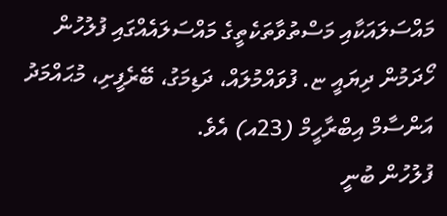މައްސަލައަކާއި މަސްތުވާތަކެތީގެ މައްސަލައެއްގައި ފުލުހުން ހޯދަމުން ދިޔައީ ޏ. ފުވައްމުލައް، ދަޑިމަގު، ބޭރެފީށި، މުޙައްމަދު އަންސާމް އިބްރާހީމް (23އ) އެވެ.
ފުލުހުން ބުނީ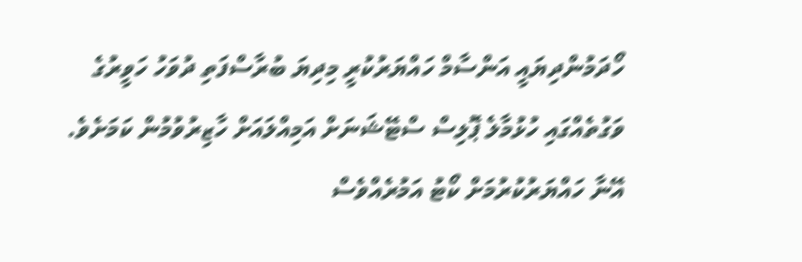ހޯދަމުންދިޔައީ އަންސާމް ހައްޔަރުކުރީ މިދިޔަ ބުރާސްފަތި ދުވަހު ހަވީރުގެ ވަގުތެއްގައި ހުޅުމާލެ ޕޮލިސް ސްޓޭޝަނަށް އަމިއްލައަށް ހާޒިރުވުމުން ކަމަށެވެ. އޭނާ ހައްޔަރުކުރުމަށް ކޯޓު އަމުރެއްވެސް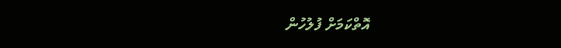އޮތްކަމަށް ފުލުހުން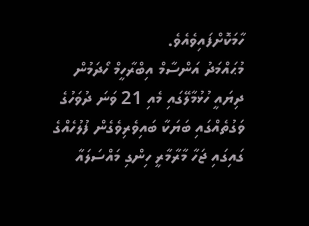ހާމަކޮށްފައިވެއެވެ.
މުޙައްމަދު އަންސާމް އިބްރާހީމް ހޯދަމުން ދިޔައީ ހުޅުމާލޭގައި މެއި 21 ވަނަ ދުވަހުގެ ވަގުތެއްގައި ބަޔަކާ ބައިވެރިވެގެން ފުލުހެއްގެ ގައިގައި ޖަހާ މާރާމާރީ ހިންގި މައްސަލައާ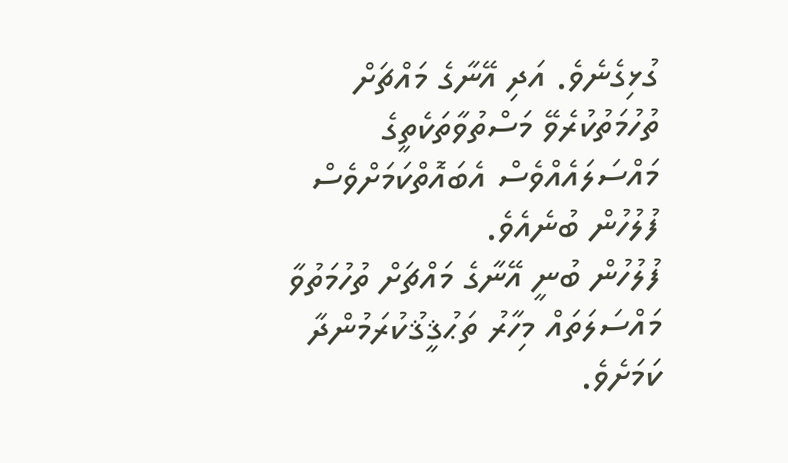ގުޅިގެނެވެ. އަދި އޭނާގެ މައްޗަށް ތުހުމަތުކުރެވޭ މަސްތުވާތަކެތީގެ މައްސަލައެއްވެސް އެބައޮތްކަމަށްވެސް ފުލުހުން ބުނެއެވެ.
ފުލުހުން ބުނީ އޭނާގެ މައްޗަށް ތުހުމަތުވާ މައްސަލަތައް މިހާރު ތަޙުޤީޤުކުރަމުންދާ ކަމަށެވެ.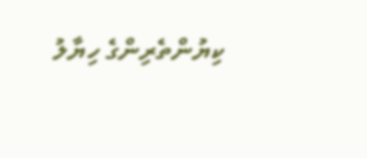ކިޔުންތެރިންގެ ހިޔާލު